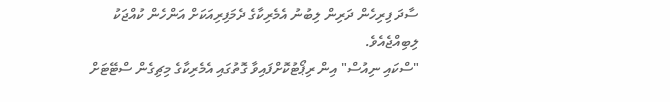ސާދަ ފިރިހެން ދަރިން ލިބުނު އެމެރިކާގެ ދެމަފިރިއަކަށް އަންހެން ކުއްޖަކު ލިބިއްޖެއެވެ.
"ސްކައި ނިއުސް" އިން ރިޕޯޓުކޮށްފައިވާ ގޮތުގައި އެމެރިކާގެ މިޗިގެން ސްޓޭޓަށް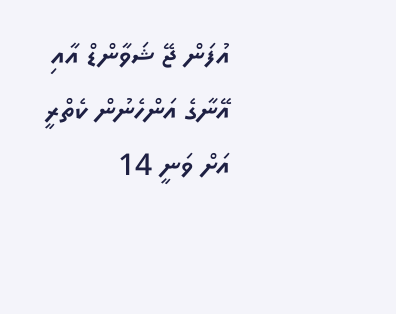އުފަން ޖޭ ޝަވާންޑް އާއި އޭނާގެ އަންހެނުން ކެތްރީ އަށް ވަނީ 14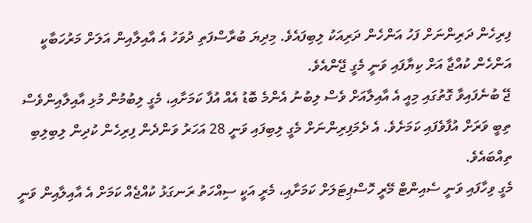ފިރިހެން ދަރިންނަށް ފަހު އަންހެން ދަރިއަކު ލިބިފައެވެ. މިދިޔަ ބުރާސްފަތި ދުވަހު އެ އާއިލާއިން އަލަށް މަރުހަބާކީ އަންހެން ކުއްޖާ އަށް ކިޔާފައި ވަނީ މެގީ ޖޭންއެވެ.
ޖޭ ބުނެފައިވާ ގޮތުގައި މިއީ އެ އާއިލާއަށް ވެސް ލިބުނު އެންމެ ބޮޑު އެއް އުފާ ކަމަށާއި، މެގީ ލިބުމުން މުޅި އާއިލާއިންވެސް ތިބީ ވަރަށް އުފާވެފައި ކަމަށެވެ. އެ ދެމަފިރިންނަށް މެގީ ލިބިފައި ވަނީ 28 އަހަރު ވަންދެން ފިރިހެން ކުދިން ލިބިލިބި ތިއްބައެވެ.
މެގީ ވިހާފައި ވަނީ ސެއިންޓް މޭރީ ހޮސްޕިޓަލަށް ކަމަށާއި، މެރީ އަކީ ސިއްހަތު ރަނގަޅު ކުއްޖެއް ކަމަށް އެ އާއިލާއިން ވަނީ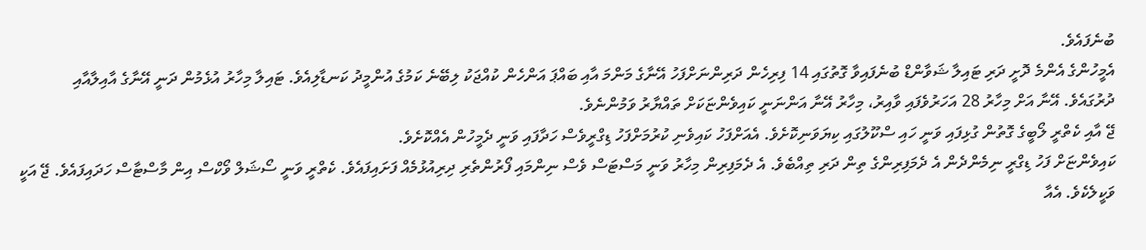ބުނެފައެވެ.
އެމީހުންގެ އެންމެ ދޮށީ ދަރި ޓައިލާ ޝަވާންޑް ބުނެފައިވާ ގޮތުގައި 14 ފިރިހެން ދަރިންނަށްފަހު އޭނާގެ މަންމަ އާއި ބައްޕަ އަންހެން ކުއްޖަކު ލިބޭނެ ކަމުގެ އުންމީދު ކަނޑާލިއެވެ. ޓައިލާ މިހާރު އުޅެމުން ދަނީ އޭނާގެ އާއިލާއާއި ދުރުގައެވެ. އޭނާ އަށް މިހާރު 28 އަހަރުވެފައި ވާއިރު، މިހާރު އޭނާ އަންނަނީ ކައިވެންޏަކަށް ތައްޔާރު ވަމުންނެވެ.
ޖޭ އާއި ކެތްރީ ލޯބީގެ ގޮތުން ގުޅިފައި ވަނީ ހައި ސްކޫލުގައި ކިޔަވަނިކޮށެވެ. އެއަށްފަހު ކައިވެނި ކުރުމަށްފަހު ޑިގްރީވެސް ހަދާފައި ވަނީ ދެމީހުން އެއްކޮށެވެ.
ކައިވެންޏަށް ފަހު ޑިގްރީ ނިމެންދެން އެ ދެމަފިރިންގެ ތިން ދަރި ތިއްބެވެ. އެ ދެމަފިރިން މިހާރު ވަނީ މަސްޓަސް ވެސް ނިންމައި ފޯރުންތެރި ދިރިއުޅުމެއް ފަށައިފައެވެ. ކެތްރީ ވަނީ ސޯޝަލް ވޯކްސް އިން މާސްޓާސް ހަދައިފައެވެ. ޖޭ އަކީ ވަކީލެކެވެ. އެއާ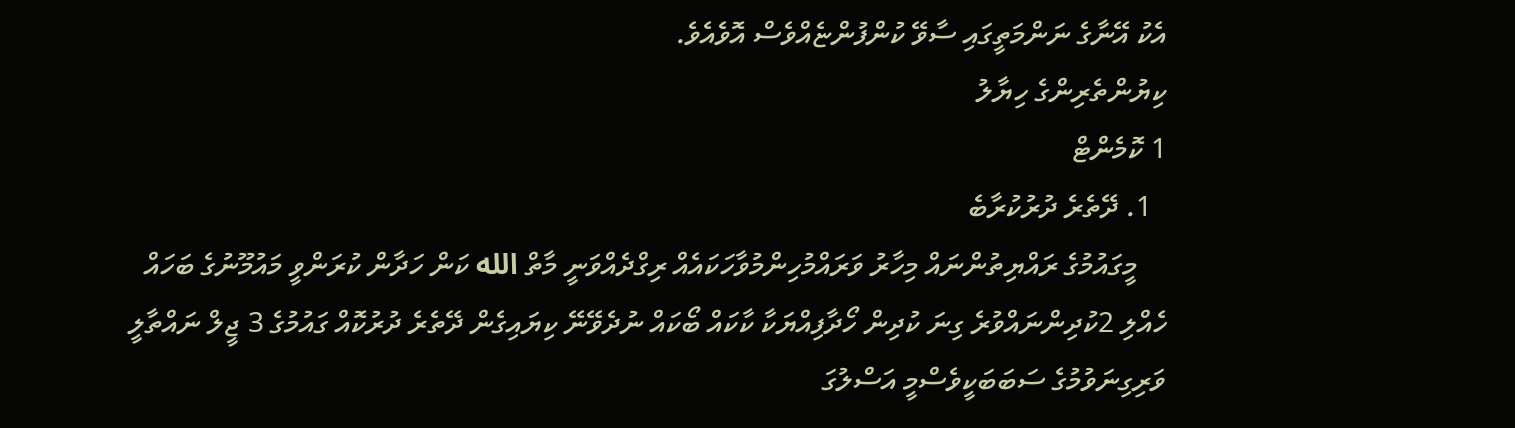އެކު އޭނާގެ ނަންމަތީގައި ސާވޭ ކުންފުންޏެއްވެސް އޮވެއެވެ.
ކިޔުންތެރިންގެ ހިޔާލު
1 ކޮމެންޓް
  1. ދޭތެރެ ދުރުކުރާބެ
    މީގައުމުގެ ރައްޔިތުންނައް މިހާރު ވަރައްމުހިންމުވާހަކައެއް ރިގްދެއްވަނީ މާތް الله ކަން ހަދާން ކުރަންވީ މައުމޫނުގެ ބަހައް ހެއްލި 2ކުދިންނައްވުރެ ގިނަ ކުދިން ހޯދާފިއްޔަކާ ކާކައް ބޯކައް ނުދެވޭނޭ ކިޔައިގެން ދޭތެރެ ދުރުކޮއް ގައުމުގެ 3 ޖީލް ނައްތާލީ ވަރިގިނަވުމުގެ ސަބަބަކީވެސްމީ އަސްލުގަ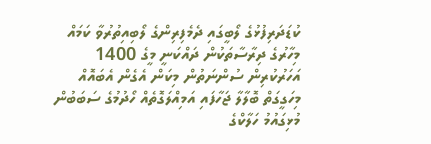ކުޑަދަރިފުޅުގެ ލޯބީގައި ދެމެފިރިންގެ ލޯބިއިތުރުވާ ކަމައް މިހާރުގެ ދިރާސާތަކުން ދައްކަނީ މީގެ 1400 އަހަރުކުރިން ސުންނަތުން މިކަން އެގެން އެބައޮއް މިހަގީގަތް ބޮލާލާ ޖަހާފައި އަމިއްލަގޮތެއް ހޯދުމުގެ ސަބަބުން މުޅިގައުމު ހަލާކްގެ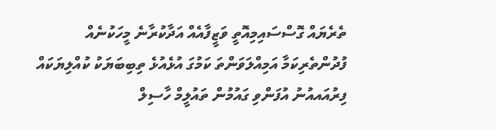ތެރެޔައް ގޮސްސައިމިއޮތީ ވަޒީފާއެއް އަދާކުރާނެ މީހަކުނެއް ފުދުންތެރިކަމާ އަމިއްލަވަންތަ ކަމުގަ އުޅެއުޅެ ތިބިބަޔަކު ކުއްލިޔަކައް ފިރުއައއުނު އުފަންވި ގައުމުން ތައުލީމް ހާސިލް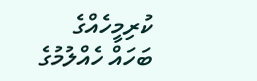ކުރިމީހެއްގެ ބަހައް ހެއްލުމުގެ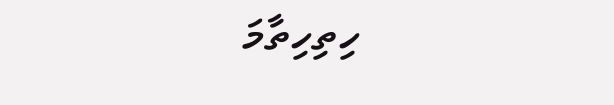ހިތިހިތާމަ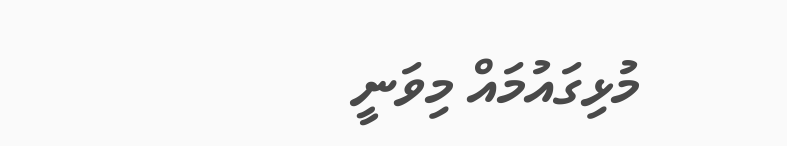މުޅިގައުމައް މިވަނީ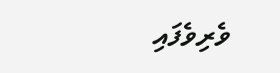ވެރިވެފައި